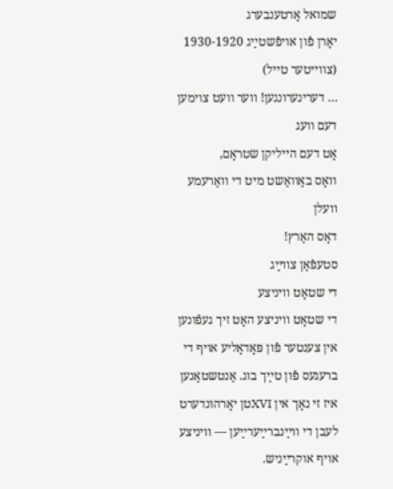שמואל אָרטענבערג
יאָרן פֿון אױפֿשטײַג 1930-1920
(צװײטער טײל)
… דערינערונגען! װער װעט צױמען דעם װעג
אָט דעם הײליקן שטראָם,
װאָס באַװאַשט מיט די װאַרעמע װעלן
דאָס האַרץ!
סטעפֿאַן צװײַג
די שטאָט װיניצע
די שטאָט װיניצע האָט זיך געפֿונען אין צענטער פֿון פּאָדאָליע אױף די ברעגעס פֿון טײַך בוג. אַנטשטאַנען איז זי נאָך אין XVIטן יאָרהונדערט לעבן די װײַנברײַערײַען — וויניצע אויף אוקרײַניש.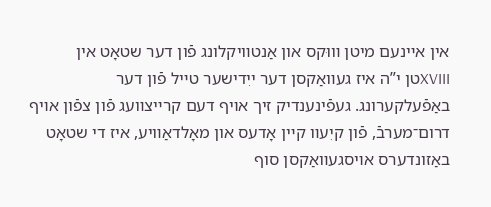אין אײנעם מיטן װוּקס און אַנטװיקלונג פֿון דער שטאָט אין XVIIIטן י”ה איז געװאַקסן דער ייִדישער טײל פֿון דער באַפֿעלקערונג. געפֿינענדיק זיך אױף דעם קרײצװעג פֿון צפֿון אױף דרום־מערבֿ, פֿון קיִעװ קײן אָדעס און מאָלדאַװיע, איז די שטאָט באַזונדערס אױסגעװאַקסן סוף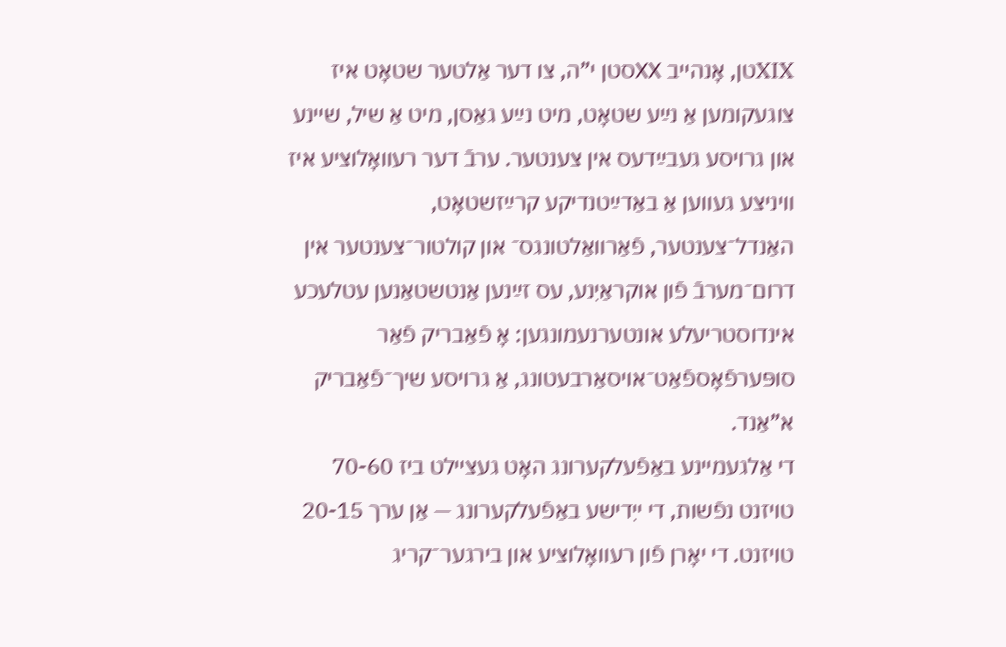XIXטן, אָנהײב XXסטן י”ה, צו דער אַלטער שטאָט איז צוגעקומען אַ נײַע שטאָט, מיט נײַע גאַסן, מיט אַ שיל, שײנע און גרױסע געבײַדעס אין צענטער. ערבֿ דער רעװאָלוציע איז װיניצע געװען אַ באַדײַטנדיקע קרײַזשטאָט, האַנדל־צענטער, פֿאַרװאַלטונגס־ און קולטור־צענטער אין דרום־מערבֿ פֿון אוקראַיִנע, עס זײַנען אַנטשטאַנען עטלעכע אינדוסטריעלע אונטערנעמונגען: אָ פֿאַבריק פֿאַר סופּערפֿאָספֿאַט־אױסאַרבעטונג, אַ גרױסע שיך־פֿאַבריק א”אַנד.
די אַלגעמיינע באַפֿעלקערונג האָט געצײלט ביז 70-60 טױזנט נפֿשות, די ייִדישע באַפֿעלקערונג — אַן ערך 20-15 טױזנט. די יאָרן פֿון רעװאָלוציע און בירגער־קריג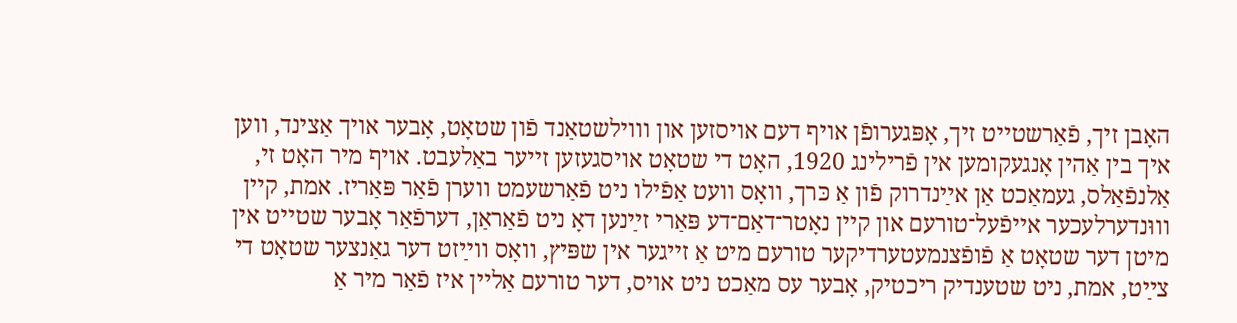האָבן זיך, פֿאַרשטײט זיך, אָפּגערופֿן אױף דעם אױסזען און װױלשטאַנד פֿון שטאָט, אָבער אױך אַצינד, װען איך בין אַהין אָנגעקומען אין פֿרילינג 1920, האָט די שטאָט אױסגעזען זײער באַלעבט. אױף מיר האָט זי, אַלנפֿאַלס, געמאַכט אַן אײַנדרוק פֿון אַ כּרך, װאָס װעט אַפֿילו ניט פֿאַרשעמט װערן פֿאַר פּאַריז. אמת, קײן װוּנדערלעכער אײפֿעל־טורעם און קײן נאָטר־דאַם־דע פּאַרי זײַנען דאָ ניט פֿאַראַן, דערפֿאַר אָבער שטײט אין מיטן דער שטאָט אַ פֿופֿצנמעטערדיקער טורעם מיט אַ זײגער אין שפּיץ, װאָס װײַזט דער גאַנצער שטאָט די צײַט, אמת, ניט שטענדיק ריכטיק, אָבער עס מאַכט ניט אױס, דער טורעם אַלײן איז פֿאַר מיר אַ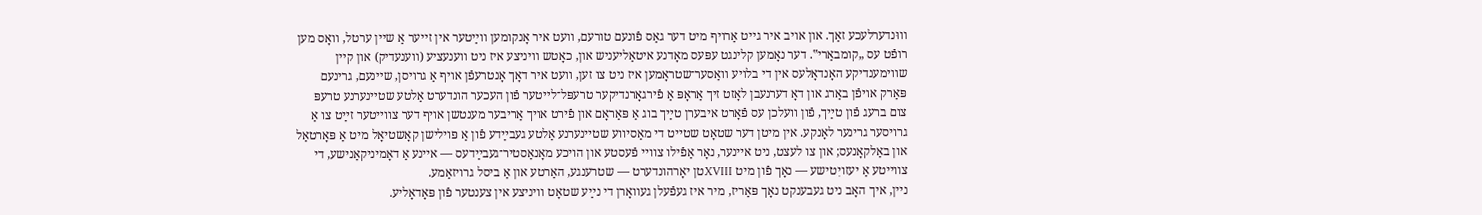װוּנדערלעכע זאַך. און אױב איר גײט אַרױף מיט דער גאַס פֿונעם טורעם, װעט איר אָנקומען װײַטער אין זײער אַ שײן ערטל, װאָס מען רופֿט עס „קומבאַרי‟. דער נאָמען קלינגט עפּעס מאָדנע איטאַליעניש און, כאָטש װיניצע איז ניט װענעציע (װענעדיק) און קײן שװימענדיקע האָנדאָלעס אין די בלױע װאַסער־שטראָמען איז ניט צו זען, װעט איר דאָך אָנטרעפֿן אױף אַ גרױסן, שײנעם, גרינעם פּאַרק אױפֿן באַרג און דאָ דערנעבן לאָזט זיך אַראָפּ אַ פֿירגאָרנדיקער טרעפּל־לײטער פֿון העכער הונדערט אַלטע שטײנערנע טרעפּ צום ברעג פֿון טײַך, פֿון װעלכן עס פֿאָרט איבערן טײַך בוג אַ פּאַראָם און פֿירט אױך אַריבער מענטשן אױף דער צװײטער זײַט צו אַ גרױסער גרינער לאָנקע. אין מיטן דער שטאָט שטײט די מאַסיװע שטײנערנע אַלטע געבײַדע פֿון אַ פּױלישן קאָשטיאָל מיט אַ פּאָרטאַל און באַלקאָנעס; און צו לעצט, ניט אײנער, נאָר אַפֿילו צװײ פֿעסטע און הױכע מאָנאַסטיר־געבײַדעס — אײנע אַ דאָמיניקאַנישע, די צװײטע אַ יעזויִטישע — נאָך פֿון מיט XVIIIטן יאָרהונדערט — שטרענגע, האַרטע און אַ ביסל גרױזאַמע.
נײן, איך האָב ניט געבענקט נאָך פּאַריז, מיר איז געפֿעלן געװאָרן די נײַע שטאָט װיניצע אין צענטער פֿון פּאָדאָליע.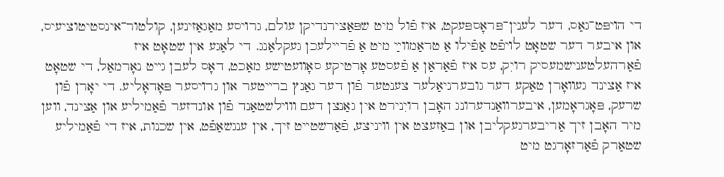די הױפּט־גאַס, דער לענין־פּראָספּעקט, איז פֿול מיט שפּאַצירנדיקן עולם, גרױסע מאַגאַזינען, קולטור־אינסטיטוציעיס, און איבער דער שטאָט לױפֿט אַפֿילו אַ טראַמװײַ מיט אַ פֿרײלעכן געקלאַנג. די לאַגע אין שטאָט איז פֿאַרהעלטענישמעסיק רויִק, עס איז פֿאַראַן אַ פֿעסטע אָרטיקע סאָװעטישע מאַכט, דאָס לעבן גײט נאָרמאַל, די שטאָט איז אַצינד געװאָרן טאַקע דער גובערניאַלער צענטער פֿון דער גאַנץ ברײטער און גרױסער פּאָדאָליע. די יאָרן פֿון שרעק, פּאָגראָמען, איבערװאַנדערונג האָבן רויִנירט אין גאַנצן דעם װױלשטאַנד פֿון אונדזער פֿאַמיליע און אַצינד, װען מיר האָבן זיך אַריבערגעקליבן און באַזעצט אין װיניצע, פֿאַרשטײט זיך, אין ענגשאַפֿט, אין שכנות, איז די פֿאַמיליע שטאַרק פֿאַרזאָרגט מיט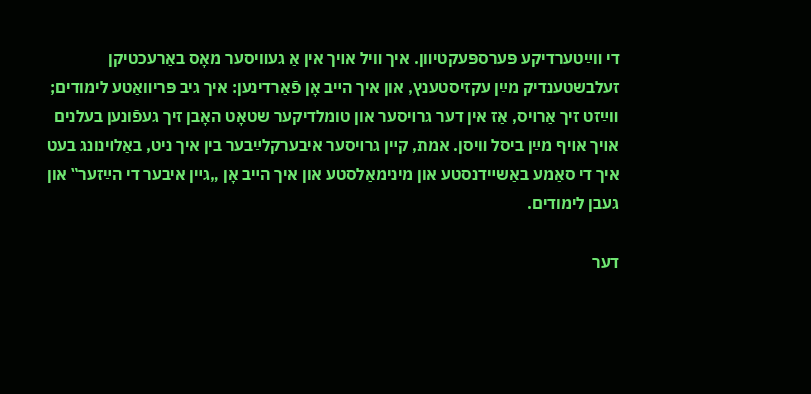די װײַטערדיקע פּערספּעקטיװן. איך װיל אױך אין אַ געװיסער מאָס באַרעכטיקן זעלבשטענדיק מײַן עקזיסטענץ, און איך הײב אָן פֿאַרדינען: איך גיב פּריװאַטע לימודים; װײַזט זיך אַרױס, אַז אין דער גרױסער און טומלדיקער שטאָט האָבן זיך געפֿונען בעלנים אױך אױף מײַן ביסל װיסן. אמת, קײן גרױסער איבערקלײַבער בין איך ניט, באַלױנונג בעט איך די סאַמע באַשײדנסטע און מינימאַלסטע און איך הײב אָן „גײן איבער די הײַזער‟ און געבן לימודים.

דער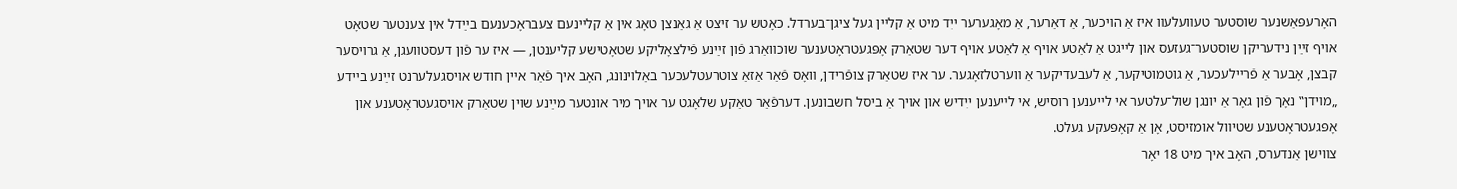האָרעפּאַשנער שוסטער טעװעלעװ איז אַ הױכער, אַ דאַרער, אַ מאָגערער ייִד מיט אַ קלײן געל ציגן־בערדל. כאָטש ער זיצט אַ גאַנצן טאָג אין אַ קלײנעם צעבראָכענעם בײַדל אין צענטער שטאָט אױף זײַן נידעריקן שוסטער־געזעס און לײגט אַ לאַטע אױף אַ לאַטע אױף דער שטאַרק אָפּגעטראָטענער שוכװאַרג פֿון זײַנע פֿילצאָליקע שטאָטישע קליענטן, — איז ער פֿון דעסטװעגן, אַ גרױסער קבצן, אָבער אַ פֿרײלעכער, אַ גוטמוטיקער, אַ לעבעדיקער אַ װערטלזאָגער. ער איז שטאַרק צופֿרידן, װאָס פֿאַר אַזאַ צוטרעטלעכער באַלױנונג, האָב איך פֿאַר אײן חודש אױסגעלערנט זײַנע בײדע „מױדן‟ נאָך פֿון גאָר אַ יונגן שול־עלטער אי לײענען רוסיש, אי לײענען ייִדיש און אױך אַ ביסל חשבונען. דערפֿאַר טאַקע שלאָגט ער אױך מיר אונטער מײַנע שױן שטאַרק אױסגעטראָטענע און אָפּגעטראָטענע שטיװל אומזיסט, אָן אַ קאָפּעקע געלט.
צװישן אַנדערס, האָב איך מיט 18 יאָר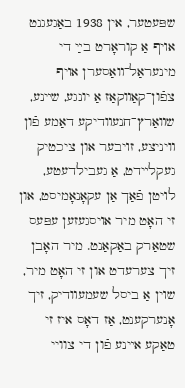שפּעטער, אין 1938 באַגעגנט אױף אַ קוראָרט בײַ די מינעראַל־װאַסערן אױף צפֿון־קאַװקאַז אַ יונגע, שײנע, שװאַרץ־חנעװדיקע דאַמע פֿון װיניצע, זױבער און ציכטיק געקלײדט, אַ געבילדעטע, לױטן פֿאַך אַן עקאָנאָמיסט, און זי האָט מיר אױסגעזען עפּעס שטאַרק באַקאַנט. מיר האָבן זיך צערעדט און זי האָט מיר, שױן אַ ביסל שעמעװדיק, זיך אָנערקענט, אַז דאָס איז זי טאַקע אײנע פֿון די צוויי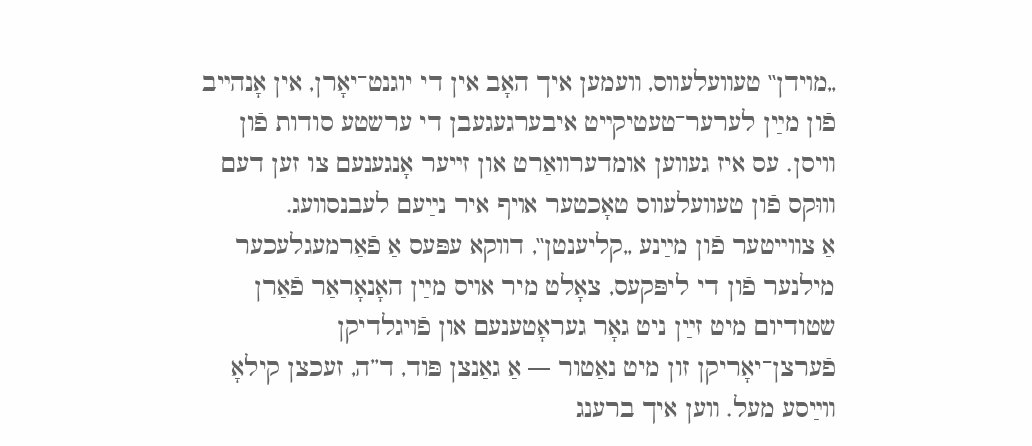„מױדן‟ טעװעלעװס, װעמען איך האָב אין די יוגנט־יאָרן, אין אָנהײב פֿון מײַן לערער־טעטיקײט איבערגעגעבן די ערשטע סודות פֿון װיסן. עס איז געװען אומדערװאַרט און זײער אָנגענעם צו זען דעם װוּקס פֿון טעװעלעװס טאָכטער אױף איר נײַעם לעבנסװעג.
אַ צװײטער פֿון מײַנע „קליענטן‟, דװקא עפּעס אַ פֿאַרמעגלעכער מילנער פֿון די ליפּקעס, צאָלט מיר אױס מײַן האָנאָראַר פֿאַרן שטודיום מיט זײַן ניט גאָר געראָטענעם און פֿױגלדיקן פֿערצן־יאָריקן זון מיט נאַטור — אַ גאַנצן פּוד, ד”ה, זעכצן קילאָ װײַסע מעל. װען איך ברענג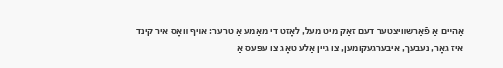אַהײם אַ פֿאַרשװיצטער דעם זאַק מיט מעל, לאָזט די מאַמע אַ טרער: אױף װאָס איר קינד איז גאָר, נעבעך, איבערגעקומען, צו גײן אַלע טאָג צו עפּעס אַ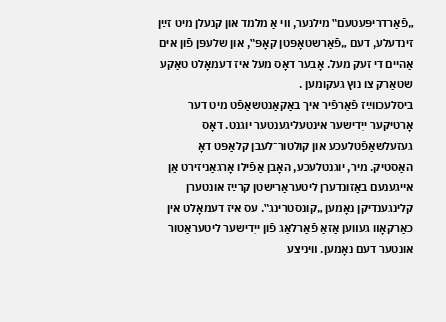„פֿאַרדריפּעטעם‟ מילנער, װי אַ מלמד און קנעלן מיט זײַן זינדעלע, דעם „פֿאַרשטאָפּטן קאָפּ‟, און שלעפּן פֿון אים אַהײם די זעק מעל. אָבער דאָס מעל איז דעמאָלט טאַקע שטאַרק צו נוץ געקומען .
ביסלעכװײַז פֿאַרפֿיר איך באַקאַנטשאַפֿט מיט דער אָרטיקער ייִדישער אינטעליגענטער יוגנט. דאָס געזעלשאַפֿטלעכע און קולטור־לעבן קלאַפּט דאָ האַסטיק. מיר, יוגנטלעכע, האָבן אַפֿילו אָרגאַניזירט אַן אײגענעם באַזונדערן ליטעראַרישטן קרײַז אונטערן קלינגענדיקן נאָמען „קונסטרינג‟. עס איז דעמאָלט אין כאַרקאָװ געװען אַזאַ פֿאַרלאַג פֿון ייִדישער ליטעראַטור אונטער דעם נאָמען. װיניצע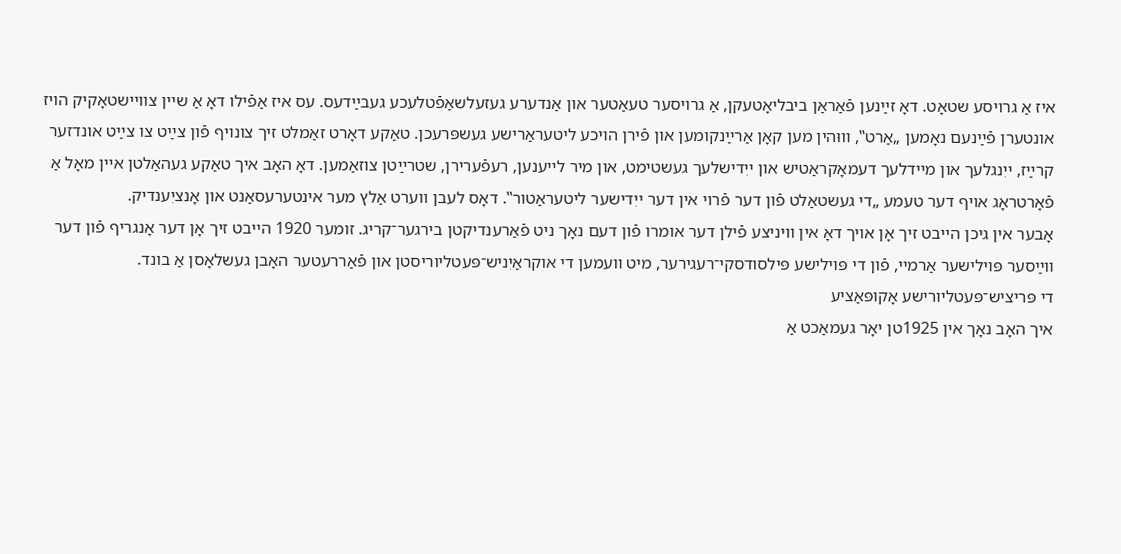איז אַ גרױסע שטאָט. דאָ זײַנען פֿאַראַן ביבליאָטעקן, אַ גרױסער טעאַטער און אַנדערע געזעלשאַפֿטלעכע געבײַדעס. עס איז אַפֿילו דאָ אַ שײן צװײשטאָקיק הױז אונטערן פֿײַנעם נאָמען „אַרט‟, װוּהין מען קאָן אַרײַנקומען און פֿירן הױכע ליטעראַרישע געשפּרעכן. טאַקע דאָרט זאַמלט זיך צונױף פֿון צײַט צו צײַט אונדזער קרײַז, ייִנגלעך און מײדלעך דעמאָקראַטיש און ייִדישלעך געשטימט, און מיר לײענען, רעפֿערירן, שטרײַטן צוזאַמען. דאָ האָב איך טאַקע געהאַלטן אײן מאָל אַ פֿאָרטראָג אױף דער טעמע „די געשטאַלט פֿון דער פֿרױ אין דער ייִדישער ליטעראַטור‟. דאָס לעבן װערט אַלץ מער אינטערעסאַנט און אָנציִענדיק.
אָבער אין גיכן הײבט זיך אָן אױך דאָ אין װיניצע פֿילן דער אומרו פֿון דעם נאָך ניט פֿאַרענדיקטן בירגער־קריג. זומער 1920 הײבט זיך אָן דער אָנגריף פֿון דער װײַסער פּױלישער אַרמײ, פֿון די פּױלישע פּילסודסקי־רעגירער, מיט װעמען די אוקראַיִניש־פּעטליוריסטן און פֿאַררעטער האָבן געשלאָסן אַ בונד.
די פּריציש־פּעטליורישע אָקופּאַציע
איך האָב נאָך אין 1925טן יאָר געמאַכט אַ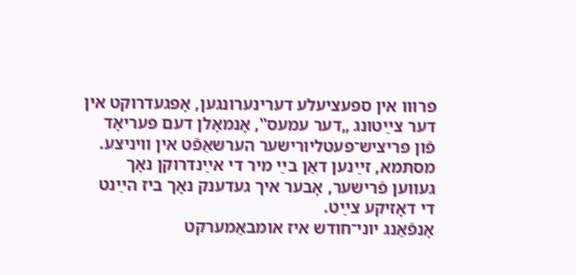פּרוּוו אין ספּעציעלע דערינערונגען, אָפּגעדרוקט אין דער צײַטונג „דער עמעס‟, אָנמאָלן דעם פּעריאָד פֿון פּריציש־פּעטליורישער הערשאַפֿט אין װיניצע. מסתּמא, זײַנען דאַן בײַ מיר די אײַנדרוקן נאָך געװען פֿרישער, אָבער איך געדענק נאָך ביז הײַנט די דאָזיקע צײַט.
אָנפֿאַנג יוני־חודש איז אומבאַמערקט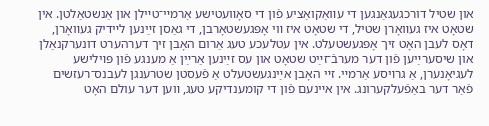און שטיל דורכגעגאַנגען די עװאַקואַציע פֿון די סאָװעטישע אַרמײ־טײלן און אַנשטאַלטן. אין שטאָט איז געװאָרן שטיל, די שטאָט איז װי אָפּגעשטאָרבן, די גאַסן זײַנען לײדיק געװאָרן, דאָס לעבן האָט זיך אָפּגעשטעלט. אין עטלעכע טעג אַרום האָבן זיך דערהערט דונערקנאַלן און שיסערײַען פֿון דער מערבֿ־זײַט שטאָט און עס זײַנען אַרײַן אַ מענגע פֿון פּױלישע לעגיאָנערן, אַ גרױסע אַרמײ. זײ האָבן אײַנגעשטעלט אַ פֿעסטן שטרענגן לעבנס־רעזשים פֿאַר דער באַפֿעלקערונג. אין אײנעם פֿון די קומענדיקע טעג, װען דער עולם האָט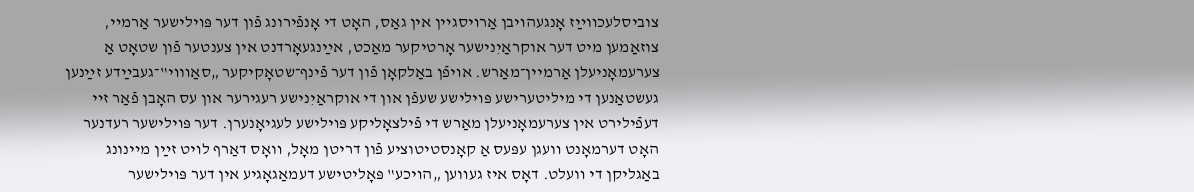צוביסלעכװײַז אָנגעהױבן אַרױסגײן אין גאַס, האָט די אָנפֿירונג פֿון דער פּױלישער אַרמײ, צוזאַמען מיט דער אוקראַיִנישער אָרטיקער מאַכט, אײַנגעאָרדנט אין צענטער פֿון שטאָט אַ צערעמאָניעלן אַרמיין־מאַרש. אױפֿן באַלקאָן פֿון דער פֿינף־שטאָקיקער „סאַװױ‟־געבײַדע זײַנען געשטאַנען די מיליטערישע פּױלישע שעפֿן און די אוקראַיִנישע רעגירער און עס האָבן פֿאַר זײ דעפֿילירט אין צערעמאָניעלן מאַרש די פֿילצאָליקע פּױלישע לעגיאָנערן. דער פּױלישער רעדנער האָט דערמאָנט װעגן עפּעס אַ קאָנסטיטוציע פֿון דריטן מאָל, װאָס דאַרף לױט זײַן מײנונג באַגליקן די װעלט. דאָס איז געװען „הױכע‟ פּאָליטישע דעמאַגאָגיע אין דער פּױלישער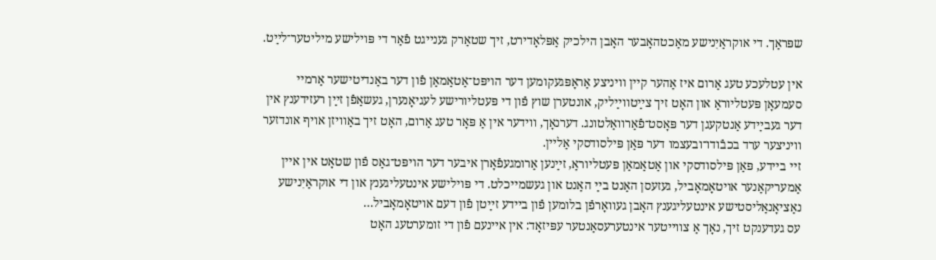שפּראַך. די אוקראַיִנישע מאַכטהאָבער האָבן הילכיק אַפּלאָדירט, זיך שטאַרק גענייגט פֿאַר די פּױלישע מיליטער־לײַט.

אין עטלעכע טעג אַרום איז אַהער קײן װיניצע אַראָפּגעקומען דער הױפּט־אַטאַמאַן פֿון דער באַנדיטישער אַרמײ סעמעאָן פּעטליוראַ און האָט זיך צײַטװײַליק, אונטערן שוץ פֿון די פּעטליורישע לעגיאָנערן, געשאַפֿן זײַן רעזידענץ אין דער געבײַדע אַנטקעגן דער פּאָסט־פֿאַרװאַלטונג. דערנאָך, װידער אין אַ פּאָר טעג אַרום, האָט זיך באַװיזן אױף אונדזער װיניצער ערד בכבֿודו־ובעצמו דער פּאַן פּילסודסקי אַלײן.
זײ בײדע, פּאַן פּילסודסקי און אַטאַמאַן פּעטליוראַ, זײַנען אַרומגעפֿאָרן איבער דער הױפּט־גאַס פֿון שטאָט אין אײן אַמעריקאַנער אױטאָמאָביל, געזעסן האַנט בײַ האַנט און געשמײכלט. די פּױלישע אינטעליגענץ און די אוקראַיִנישע נאַציאָנאַליסטישע אינטעליגענץ האָבן געװאָרפֿן בלומען פֿון בײדע זײַטן פֿון דעם אױטאָמאָביל…
עס געדענקט זיך, נאָך אַ צװײטער אינטערעסאַנטער עפּיזאָד: אין אײנעם פֿון די זומערטעג האָט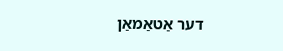דער אַטאַמאַן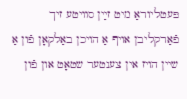פּעטליוראַ מיט זײַן סװיטע זיך פֿאַרקליבן אױף אַ הױכן באַלקאָן פֿון אַ שײן הױז אין צענטער שטאָט און פֿון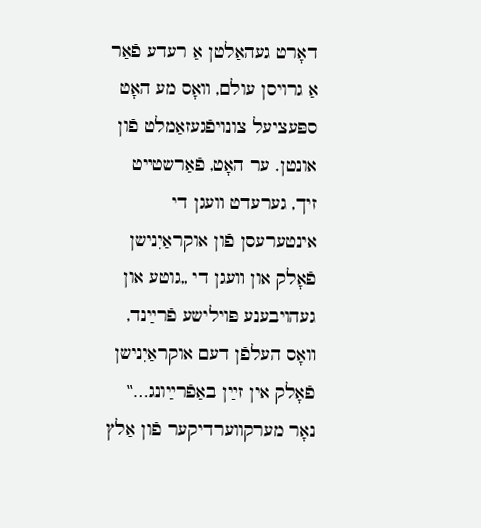דאָרט געהאַלטן אַ רעדע פֿאַר אַ גרױסן עולם, װאָס מע האָט ספּעציעל צונױפֿגעזאַמלט פֿון אונטן. ער האָט, פֿאַרשטײט זיך, גערעדט װעגן די אינטערעסן פֿון אוקראַיִנישן פֿאָלק און װעגן די „גוטע און געהױבענע פּױלישע פֿרײַנד, װאָס העלפֿן דעם אוקראַיִנישן פֿאָלק אין זײַן באַפֿרײַונג…‟ נאָר מערקװערדיקער פֿון אַלץ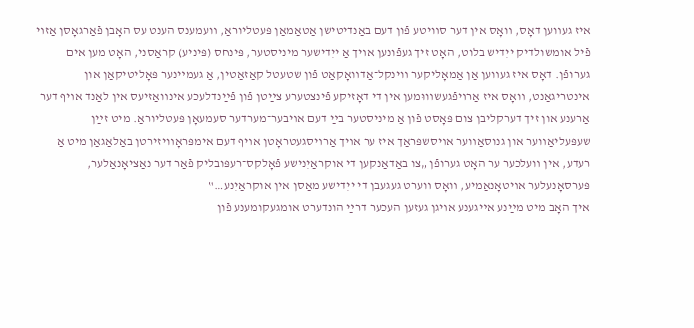איז געװען דאָס, װאָס אין דער סװיטע פֿון דעם באַנדיטישן אַטאַמאַן פּעטליוראַ, װעמענס הענט עס האָבן פֿאַרגאָסן אַזױ פֿיל אומשולדיק ייִדיש בלוט, האָט זיך געפֿונען אױך אַ ייִדישער מיניסטער, פּינחס (פּיניע) קראַסני, האָט מען אים גערופֿן. דאָס איז געװען אַן אַמאָליקער װינקל־אַדװאָקאַט פֿון שטעטל קאַזאַטין, אַ געמײנער פּאָליטיקאַן און אינטריגאַנט, װאָס איז אַרױפֿגעשװוּמען אין די דאָזיקע פֿינצטערע צײַטן פֿון פֿײַנדלעכע אינװאַזיעס אין לאַנד אױף דער אַרענע און זיך דערקליבן צום פּאָסט פֿון אַ מיניסטער בײַ דעם אױבער־מערדער סעמעאָן פּעטליוראַ. מיט זײַן שעפּעליאַװער און גנוסאַװער אױסשפּראַך איז ער אױך אַרױסגעטראָטן אױף דעם אימפּראָװיזירטן באַלאַגאַן מיט אַ רעדע, אין װעלכער ער האָט גערופֿן „צו באַדאַנקען די אוקראַיִנישע פֿאָלקס־רעפּובליק פֿאַר דער נאַציאָנאַלער, פּערסאָנעלער אױטאָנאַמיע, װאָס װערט געגעבן די ייִדישע מאַסן אין אוקראַיִנע…‟
איך האָב מיט מײַנע אײגענע אױגן געזען העכער דרײַ הונדערט אומגעקומענע פֿון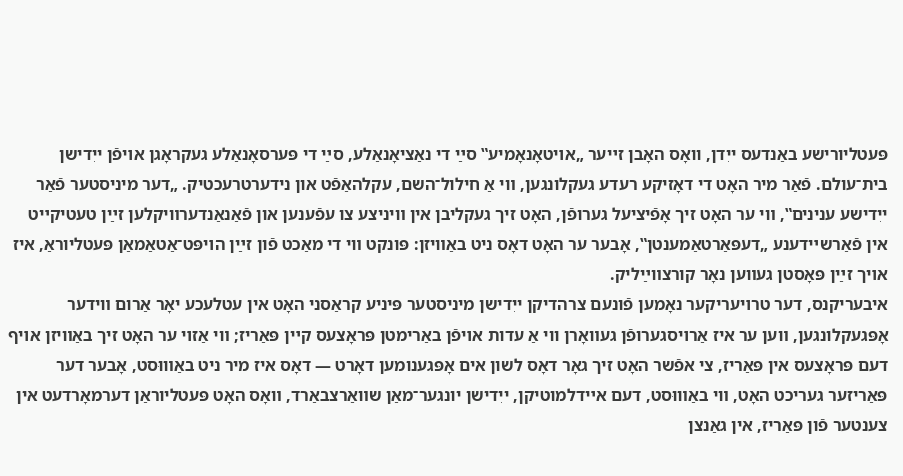פּעטליורישע באַנדעס ייִדן, וואָס האָבן זײער „אױטאָנאָמיע‟ סײַ די נאַציאָנאַלע, סײַ די פּערסאָנאַלע געקראָגן אױפֿן ייִדישן בית־עולם. פֿאַר מיר האָט די דאָזיקע רעדע געקלונגען, װי אַ חילול־השם, עקלהאַפֿט און נידערטרעכטיק. „דער מיניסטער פֿאַר ייִדישע ענינים‟, װי ער האָט זיך אָפֿיציעל גערופֿן, האָט זיך געקליבן אין װיניצע צו עפֿענען און פֿאַנאַנדערװיקלען זײַן טעטיקײט אין פֿאַרשײדענע „דעפּאַרטאַמענטן‟, אָבער ער האָט דאָס ניט באַװיזן: פּונקט װי די מאַכט פֿון זײַן הױפּט־אַטאַמאַן פּעטליוראַ, איז אױך זײַן פּאָסטן געװען נאָר קורצװײַליק.
איבעריקנס, דער טרױעריקער נאָמען פֿונעם צרהדיקן ייִדישן מיניסטער פּיניע קראַסני האָט אין עטלעכע יאָר אַרום װידער אָפּגעקלונגען, װען ער איז אַרױסגערופֿן געװאָרן ווי אַ עדות אױפֿן באַרימטן פּראָצעס קײן פּאַריז; װי אַזױ ער האָט זיך באַװיזן אױף דעם פּראָצעס אין פּאַריז, צי אפֿשר האָט זיך גאָר דאָס לשון אים אָפּגענומען דאָרט — דאָס איז מיר ניט באַװוּסט, אָבער דער פּאַריזער געריכט האָט, װי באַװוּסט, דעם אײדלמוטיקן, ייִדישן יונגער־מאַן שװאַרצבאַרד, װאָס האָט פּעטליוראַן דערמאָרדעט אין צענטער פֿון פּאַריז, אין גאַנצן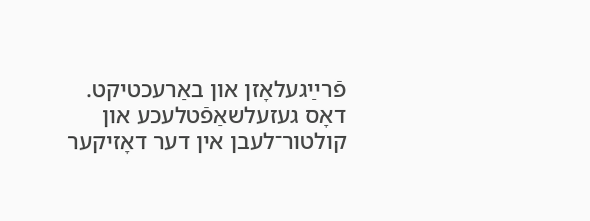פֿרײַגעלאָזן און באַרעכטיקט.
דאָס געזעלשאַפֿטלעכע און קולטור־לעבן אין דער דאָזיקער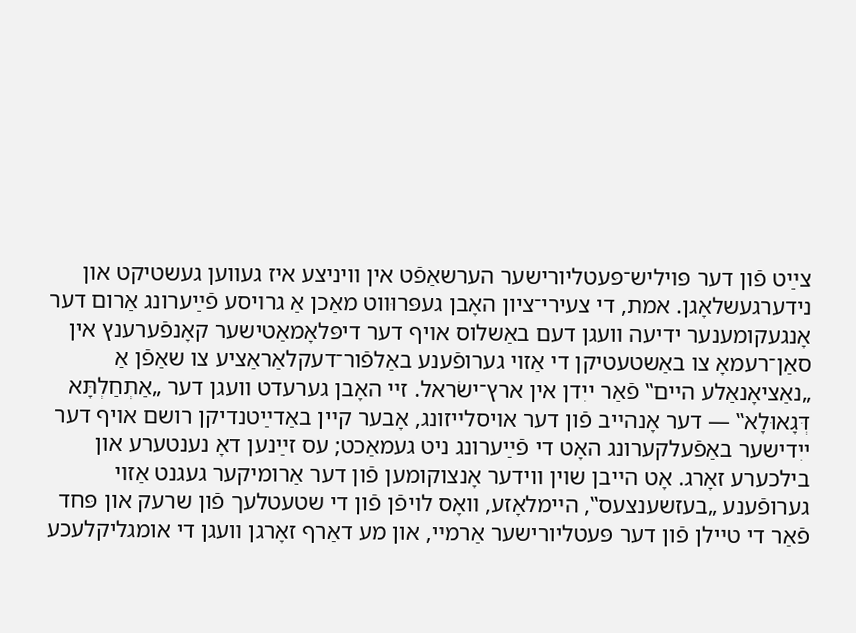צײַט פֿון דער פּױליש־פּעטליורישער הערשאַפֿט אין װיניצע איז געװען געשטיקט און נידערגעשלאָגן. אמת, די צעירי־ציון האָבן געפּרוּװט מאַכן אַ גרױסע פֿײַערונג אַרום דער אָנגעקומענער ידיעה װעגן דעם באַשלוס אױף דער דיפּלאָמאַטישער קאָנפֿערענץ אין סאַן־רעמאָ צו באַשטעטיקן די אַזױ גערופֿענע באַלפֿור־דעקלאַראַציע צו שאַפֿן אַ „נאַציאָנאַלע הײם‟ פֿאַר ייִדן אין ארץ־ישׂראל. זײ האָבן גערעדט װעגן דער „אַתְחַלְתָּא דְּגָאוּלָא‟ — דער אָנהײב פֿון דער אױסלײזונג, אָבער קײן באַדײַטנדיקן רושם אױף דער ייִדישער באַפֿעלקערונג האָט די פֿײַערונג ניט געמאַכט; עס זײַנען דאָ נענטערע און בילכערע זאָרג. אָט הײבן שױן װידער אָנצוקומען פֿון דער אַרומיקער געגנט אַזױ גערופֿענע „בעזשענצעס‟, הײמלאָזע, װאָס לױפֿן פֿון די שטעטלעך פֿון שרעק און פּחד פֿאַר די טײלן פֿון דער פּעטליורישער אַרמײ, און מע דאַרף זאָרגן װעגן די אומגליקלעכע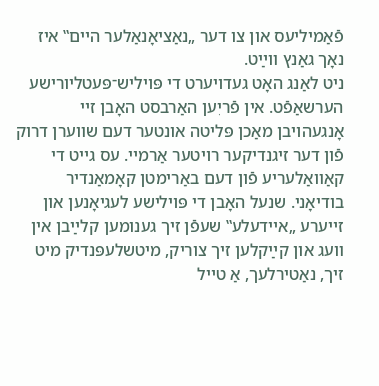פֿאַמיליעס און צו דער „נאַציאָנאַלער הײם‟ איז נאָך גאַנץ װײַט.
ניט לאַנג האָט געדױערט די פּױליש־פּעטליורישע הערשאַפֿט. אין פֿריִען האַרבסט האָבן זײ אָנגעהױבן מאַכן פּליטה אונטער דעם שװערן דרוק פֿון דער זיגנדיקער רױטער אַרמײ. עס גײט די קאַװאַלעריע פֿון דעם באַרימטן קאָמאַנדיר בודיאָני. שנעל האָבן די פּױלישע לעגיאָנען און זײערע „אײדעלע‟ שעפֿן זיך גענומען קלײַבן אין װעג און קײַקלען זיך צוריק, מיטשלעפּנדיק מיט זיך, נאַטירלעך, אַ טײל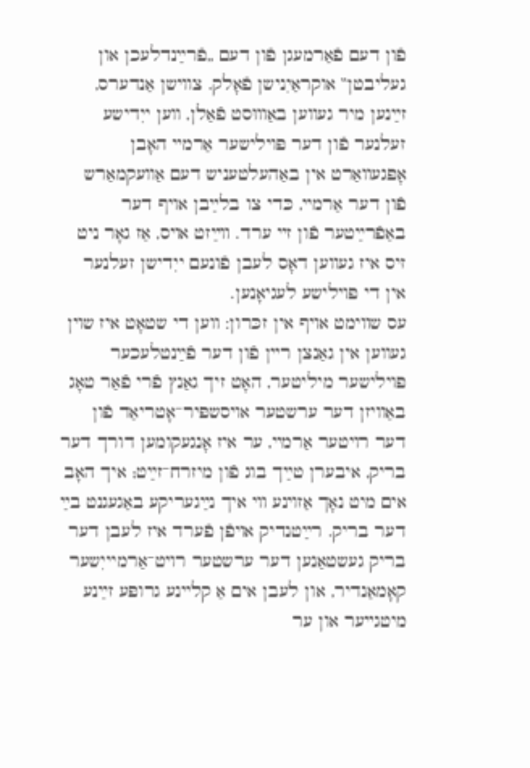פֿון דעם פֿאַרמעגן פֿון דעם „פֿרײַנדלעכן און געליבטן‟ אוקראַיִנישן פֿאָלק. צװישן אַנדערס, זײַנען מיר געװען באַװוּסט פֿאַלן, װען ייִדישע זעלנער פֿון דער פּױלישער אַרמײ האָבן אָפּגעװאַרט אין באַהעלטעניש דעם אַװעקמאַרש פֿון דער אַרמײ, כּדי צו בלײַבן אױף דער באַפֿרײַטער פֿון זײ ערד. װײַזט אױס, אַז גאָר ניט זיס איז געװען דאָס לעבן פֿונעם ייִדישן זעלנער אין די פּױלישע לעגיאָנען.
עס שװימט אױף אין זכּרון: װען די שטאָט איז שױן געװען אין גאַנצן רײן פֿון דער פֿײַנטלעכער פּױלישער מיליטער, האָט זיך גאַנץ פֿרי פֿאַר טאָג באַװיזן דער ערשטער אױסשפּיר־אָטריאַד פֿון דער רױטער אַרמײ, ער איז אָנגעקומען דורך דער בריק, איבערן טײַך בוג פֿון מיזרח־זײַט; איך האָב אים מיט נאָך אַזױנע װי איך נײַגעריקע באַגעגנט בײַ דער בריק. רײַטנדיק אױפֿן פֿערד איז לעבן דער בריק געשטאַנען דער ערשטער רױט־אַרמיייִשער קאָמאַנדיר, און לעבן אים אַ קלײנע גרופּע זײַנע מיטגײער און ער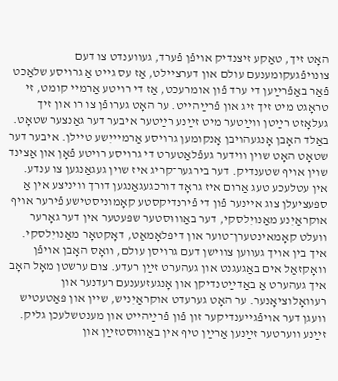האָט זיך, טאַקע זיצנדיק אױפֿן פֿערד, געװענדט צו דעם צונױפֿגעקומענעם עולם און דערצײלט, אַז עס גײט אַ גרױסע שלאַכט פֿאַר באַפֿרײַען די ערד פֿון אומרעכט, אַז די רױטע אַרמײ קומט, זי טראָגט מיט זיך זיג און פֿרײַהײט. ער האָט גערופֿן צו רו און זיך געלאָזט רײַטן װײַטער מיט זײַנע רײַטער איבער דער גאַנצער שטאָט.
באַלד האָבן אָנגעהױבן אָנקומען גרױסע אַרמײיִשע טײלן. איבער דער שטאָט האָט שױן װידער געפֿלאַטערט די גרױסע רױטע פֿאָן און אַצינד שױן אױף שטענדיק. דער בירגער־קריג איז שױן געגאַנגען צו ענדע.
אין עטלעכע טעג אַרום איז גראָד דורכגעגאַנגען דורך װיניצע אין אַ ספּעציעלן צוג אײנער פֿון די פֿירנדיקסטע קאָמוניסטישע פֿירער אױף אוקראַיִנע מאַנויִלסקי, דער באַװוּסטער שפּעטער אין דער גאָרער װעלט קאָמאינטערן־טוער און דיפּלאָמאַט, דאָקטאָר מאַנויִלסקי. איך בין אױך געװען צװישן דעם גרױסן עולם, װאָס האָבן אױפֿן װאָקזאַל אים באַגעגנט און געהערט זײַן רעדע. צום ערשטן מאָל האָב איך געהערט אַ באַדײַטנדיקן און אָנגעזעענעם רעדנער און רעװאָלוציאָנער. ער האָט גערעדט אוקראַיִניש, שײן און פּאַטעטיש װעגן דער אױפֿגײענדיקער זון פֿון פֿרײַהײט און מענטשלעכן גליק. זײַנע װערטער זײַנען אַרײַן טיף אין באַװוּסטזײַן און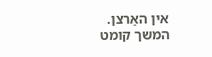אין האַרצן.
המשך קומט